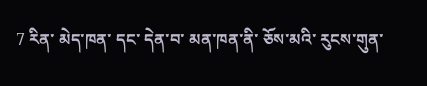7 རིན་ མེད་ཁན་ དང་ དེན་བ་ མན་ཁན་ནི་ ཅོས་མའི་ རུངས་གུན་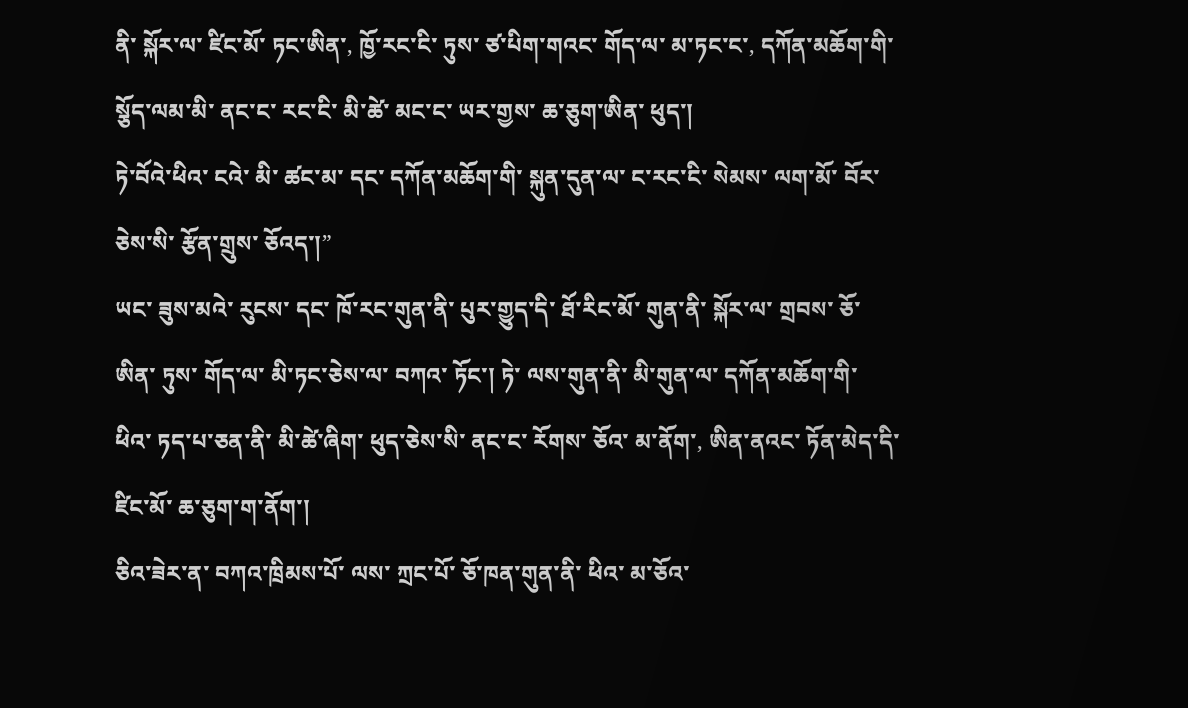ནི་ སྐོར་ལ་ ཛིང་མོ་ ཏང་ཨིན་, ཁྱོ་རང་ངི་ ཏུས་ ཙ་པིག་གའང་ གོད་ལ་ མ་ཏང་ང་, དཀོན་མཆོག་གི་ སྕོད་ལམ་མི་ ནང་ང་ རང་ངི་ མི་ཚེ་ མང་ང་ ཡར་གྱས་ ཆ་ཅུག་ཨིན་ ཕུད་།
ཏེ་བོའེ་ཕིའ་ ངའེ་ མི་ ཚང་མ་ དང་ དཀོན་མཆོག་གི་ སྐུན་དུན་ལ་ ང་རང་ངི་ སེམས་ ལག་མོ་ བོར་ཅེས་སི་ རྩོན་གྲུས་ ཅོའད་།”
ཡང་ ཟུས་མའེ་ རུངས་ དང་ ཁོ་རང་གུན་ནི་ པུར་གྱུད་དི་ ཐོ་རིང་མོ་ གུན་ནི་ སྐོར་ལ་ གྲབས་ ཅོ་ཨིན་ ཏུས་ གོད་ལ་ མི་ཏང་ཅེས་ལ་ བཀའ་ ཏོང་། ཏེ་ ལས་གུན་ནི་ མི་གུན་ལ་ དཀོན་མཆོག་གི་ ཕིའ་ ཏད་པ་ཅན་ནི་ མི་ཚེ་ཞིག་ ཕུད་ཅེས་སི་ ནང་ང་ རོགས་ ཅོའ་ མ་ནོག་, ཨིན་ནའང་ ཏོན་མེད་དི་ ཛིང་མོ་ ཆ་ཅུག་ག་ནོག་།
ཅིའ་ཟེར་ན་ བཀའ་ཁྲིམས་པོ་ ལས་ ཀྲང་པོ་ ཅོ་ཁན་གུན་ནི་ ཕིའ་ མ་ཅོའ་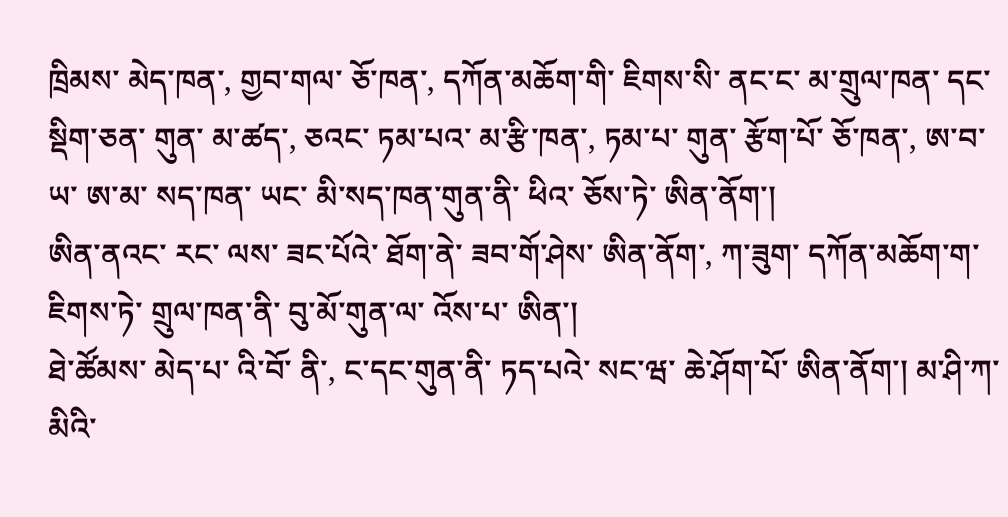ཁྲིམས་ མེད་ཁན་, གྱབ་གལ་ ཅོ་ཁན་, དཀོན་མཆོག་གི་ ཇིགས་སི་ ནང་ང་ མ་གྲུལ་ཁན་ དང་ སྡིག་ཅན་ གུན་ མ་ཚད་, ཅའང་ ཏམ་པའ་ མ་རྩི་ཁན་, ཏམ་པ་ གུན་ རྩོག་པོ་ ཅོ་ཁན་, ཨ་བ་ ཡ་ ཨ་མ་ སད་ཁན་ ཡང་ མི་སད་ཁན་གུན་ནི་ ཕིའ་ ཅོས་ཏེ་ ཨིན་ནོག་།
ཨིན་ནའང་ རང་ ལས་ ཟང་པོའེ་ ཐོག་ནེ་ ཟབ་གོ་ཤེས་ ཨིན་ནོག་, ཀ་ཟུག་ དཀོན་མཆོག་ག་ ཇིགས་ཏེ་ གྲུལ་ཁན་ནི་ བུ་མོ་གུན་ལ་ འོས་པ་ ཨིན་།
ཐེ་ཚོམས་ མེད་པ་ འི་བོ་ ནི་, ང་དང་གུན་ནི་ ཏད་པའེ་ སང་ཝ་ ཆེ་ཤོག་པོ་ ཨིན་ནོག་། མ་ཤི་ཀ་ མིའི་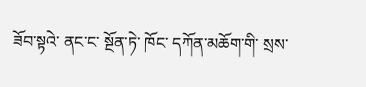ཟོབ་སྟའེ་ ནང་ང་ སྔོན་ཏེ་ ཁོང་ དཀོན་མཆོག་གི་ སྲས་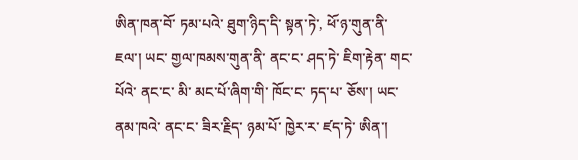ཨིན་ཁན་བོ་ ཏམ་པའེ་ ཐུག་ཉིད་དི་ སྟན་ཏེ་, ཕོ་ཉ་གུན་ནི་ ཇལ་། ཡང་ གྱལ་ཁམས་གུན་ནི་ ནང་ང་ ཤད་ཏེ་ ཇིག་རྟེན་ གང་པོའེ་ ནང་ང་ མི་ མང་པོ་ཞིག་གི་ ཁོང་ང་ ཏད་པ་ ཅོས་། ཡང་ ནམ་ཁའེ་ ནང་ང་ ཟིར་རྗིད་ ཉམ་པོ་ ཁྱེར་ར་ ཛད་ཏེ་ ཨིན་།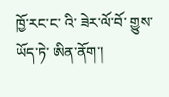ཁྱོ་རང་ང་ འི་ ཟེར་ལོ་བོ་ གྱུས་ཡོད་ཏེ་ ཨིན་ནོག་།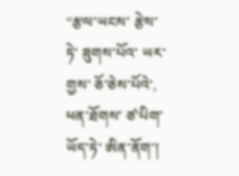“རྩལ་ཡངས་ རྩེས་ཏེ་ ཟུགས་པོའ་ ཡར་གྱས་ ཅོ་ཅེས་པོའེ་, ཕན་ཐོགས་ ཙ་པིག་ ཡོད་ཏེ་ ཨིན་ནོག་།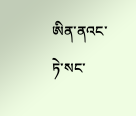ཨིན་ནའང་ ཏེ་སང་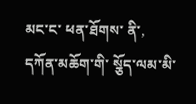མང་ང་ ཕན་ཐོགས་ ནི་, དཀོན་མཆོག་གི་ སྕོད་ལམ་མི་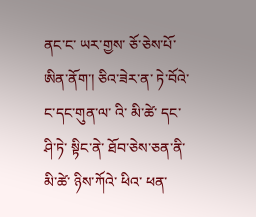ནང་ང་ ཡར་གྱས་ ཅོ་ཅེས་པོ་ ཨིན་ནོག་། ཅིའ་ཟེར་ན་ ཏེ་བོའེ་ ང་དང་གུན་ལ་ འི་ མི་ཚེ་ དང་ ཤི་ཏེ་ སྟིང་ནེ་ ཐོབ་ཅེས་ཅན་ནི་ མི་ཚེ་ ཉིས་ཀོའེ་ ཕིའ་ ཕན་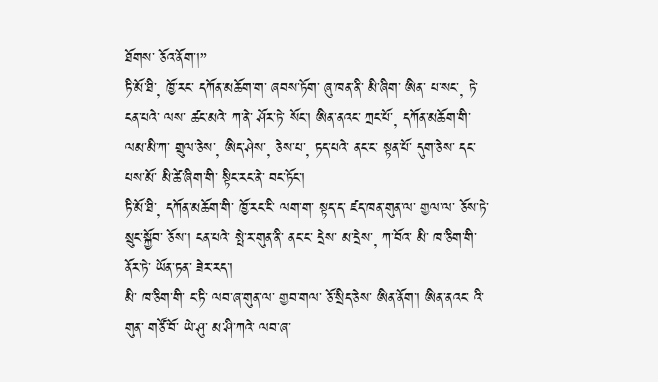ཐོགས་ ཅོའ་ནོག་།”
ཏི་མོ་ཐི་, ཁྱོ་རང་ དཀོན་མཆོག་ག་ ཞབས་ཏོག་ ཞུ་ཁན་ནི་ མི་ཞིག་ ཨིན་ པ་སང་, ཏེ་ ངན་པའེ་ ལས་ ཚང་མའེ་ ཀ་ནེ་ ཤོར་ཏེ་ སོང་། ཨིན་ནའང་ ཀྲང་པོ་, དཀོན་མཆོག་གི་ ལམ་མི་ཀ་ གྲུལ་ཅེས་, ཨིད་ཤེས་, ཅེས་པ་, ཏད་པའེ་ ནང་ང་ སྟན་པོ་ དུག་ཅེས་ དང་ པས་མོ་ མི་ཚེ་ཞིག་གི་ སྟིང་རང་ནེ་ བང་ཏོང་།
ཏི་མོ་ཐི་, དཀོན་མཆོག་གི་ ཁྱོ་རང་ངི་ ལག་ག་ སྟད་ད་ ཛད་ཁན་གུན་ལ་ གྱལ་ལ་ ཅོས་ཏེ་ སྲུང་སྐྱོབ་ ཅོས་། ངན་པའེ་ སྤེ་ར་གུན་ནི་ ནང་ང་ དྲེས་ མ་དྲེས་, ཀ་བོའ་ མི་ ཁ་ཅིག་གི་ ནོར་ཏེ་ ཡོན་ཏན་ ཟེར་རད་།
མི་ ཁ་ཅིག་གི་ ང་ཏི་ ལབ་ཞ་གུན་ལ་ གྱབ་གལ་ ཅོ་སྲིད་ཅེས་ ཨིན་ནོག་། ཨིན་ནའང་ འི་གུན་ གཙོ་བོ་ ཡེ་ཤུ་ མ་ཤི་ཀའེ་ ལབ་ཞ་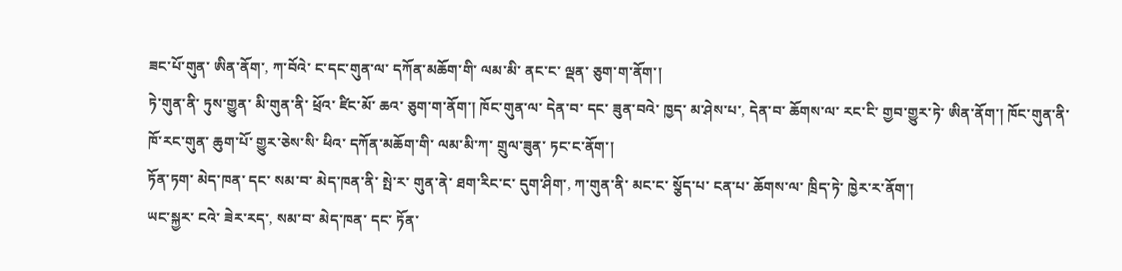ཟང་པོ་གུན་ ཨིན་ནོག་, ཀ་བོའེ་ ང་དང་གུན་ལ་ དཀོན་མཆོག་གི་ ལམ་མི་ ནང་ང་ ལྡན་ ཅུག་ག་ནོག་།
ཏེ་གུན་ནི་ ཏུས་གྱུན་ མི་གུན་ནི་ ཕྲོའ་ ཛིང་མོ་ ཆའ་ ཅུག་ག་ནོག་། ཁོང་གུན་ལ་ དེན་བ་ དང་ ཟུན་བའེ་ ཁྱད་ མ་ཤེས་པ་, དེན་བ་ ཆོགས་ལ་ རང་ངི་ གྱབ་གྱུར་ཏེ་ ཨིན་ནོག་། ཁོང་གུན་ནི་ ཁོ་རང་གུན་ ཆུག་པོ་ གྱུར་ཅེས་སི་ ཕིའ་ དཀོན་མཆོག་གི་ ལམ་མི་ཀ་ གྲུལ་ཟུན་ ཏང་ང་ནོག་།
ཏོན་ཏག་ མེད་ཁན་ དང་ སམ་བ་ མེད་ཁན་ནི་ སྤེ་ར་ གུན་ནེ་ ཐག་རིང་ང་ དུག་ཤིག་, ཀ་གུན་ནི་ མང་ང་ སྕོད་པ་ ངན་པ་ ཆོགས་ལ་ ཁྲིད་ཏེ་ ཁྱེར་ར་ནོག་།
ཡང་སྐྱར་ ངའེ་ ཟེར་རད་, སམ་བ་ མེད་ཁན་ དང་ ཏོན་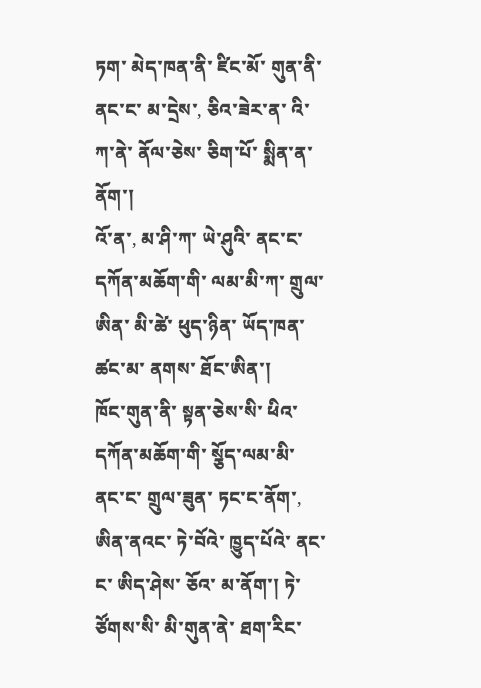ཏག་ མེད་ཁན་ནི་ ཛིང་མོ་ གུན་ནི་ ནང་ང་ མ་དྲེས་, ཅིའ་ཟེར་ན་ འི་ཀ་ནེ་ ནོལ་ཅེས་ ཅིག་པོ་ སྨིན་ན་ནོག་།
འོ་ན་, མ་ཤི་ཀ་ ཡེ་ཤུའི་ ནང་ང་ དཀོན་མཆོག་གི་ ལམ་མི་ཀ་ གྲུལ་ཨིན་ མི་ཚེ་ ཕུད་ཉིན་ ཡོད་ཁན་ ཚང་མ་ ནགས་ ཐོང་ཨིན་།
ཁོང་གུན་ནི་ སྟན་ཅེས་སི་ ཕིའ་ དཀོན་མཆོག་གི་ སྕོད་ལམ་མི་ ནང་ང་ གྲུལ་ཟུན་ ཏང་ང་ནོག་, ཨིན་ནའང་ ཏེ་བོའེ་ ཁྱུད་པོའེ་ ནང་ང་ ཨིད་ཤེས་ ཅོའ་ མ་ནོག་། ཏེ་ཙོགས་སི་ མི་གུན་ནེ་ ཐག་རིང་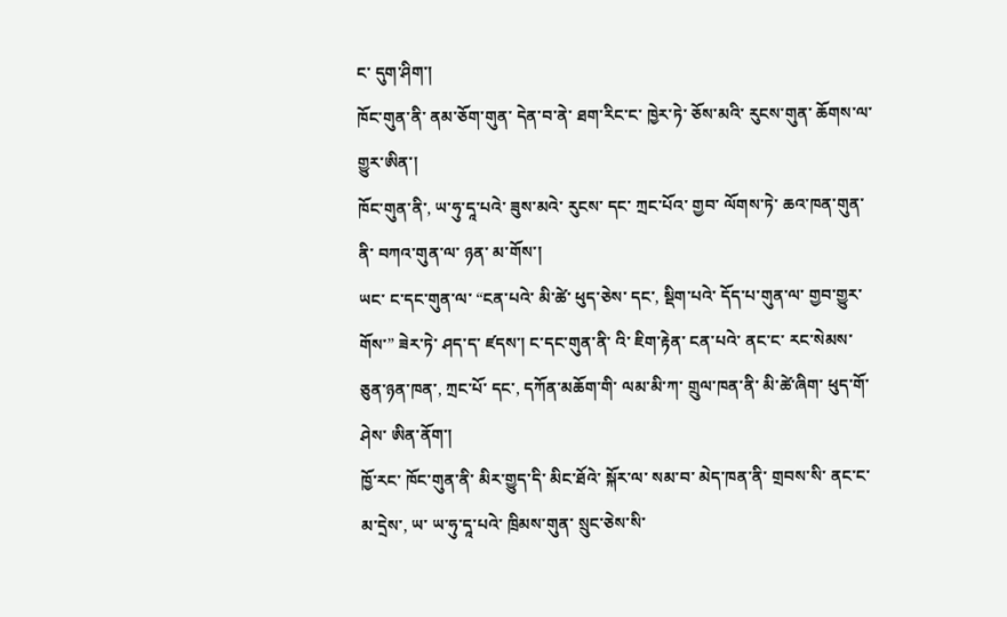ང་ དུག་ཤིག་།
ཁོང་གུན་ནི་ ནམ་ཅོག་གུན་ དེན་བ་ནེ་ ཐག་རིང་ང་ ཁྱེར་ཏེ་ ཅོས་མའི་ རུངས་གུན་ ཆོགས་ལ་ གྱུར་ཨིན་།
ཁོང་གུན་ནི་, ཡ་ཧུ་དཱ་པའེ་ ཟུས་མའེ་ རུངས་ དང་ ཀྲང་པོའ་ གྱབ་ ལོགས་ཏེ་ ཆའ་ཁན་གུན་ནི་ བཀའ་གུན་ལ་ ཉན་ མ་གོས་།
ཡང་ ང་དང་གུན་ལ་ “ངན་པའེ་ མི་ཚེ་ ཕུད་ཅེས་ དང་, སྡིག་པའེ་ དོད་པ་གུན་ལ་ གྱབ་གྱུར་གོས་” ཟེར་ཏེ་ ཤད་ད་ ཛདས་། ང་དང་གུན་ནི་ འི་ ཇིག་རྟེན་ ངན་པའེ་ ནང་ང་ རང་སེམས་ ཅུན་ཉན་ཁན་, ཀྲང་པོ་ དང་, དཀོན་མཆོག་གི་ ལམ་མི་ཀ་ གྲུལ་ཁན་ནི་ མི་ཚེ་ཞིག་ ཕུད་གོ་ཤེས་ ཨིན་ནོག་།
ཁྱོ་རང་ ཁོང་གུན་ནི་ མིར་གྱུད་དི་ མིང་ཐོའེ་ སྐོར་ལ་ སམ་བ་ མེད་ཁན་ནི་ གྲབས་སི་ ནང་ང་ མ་དྲེས་, ཡ་ ཡ་ཧུ་དཱ་པའེ་ ཁྲིམས་གུན་ སྲུང་ཅེས་སི་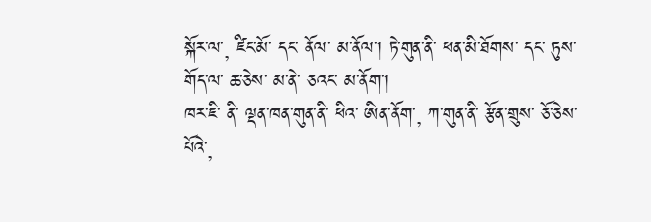སྐོར་ལ་, ཛིང་མོ་ དང་ ནོལ་ མ་ནོལ་། ཏེ་གུན་ནི་ ཕན་མི་ཐོགས་ དང་ ཏུས་ གོད་ལ་ ཆ་ཅེས་ མ་ནེ་ ཅའང་ མ་ནོག་།
ཁར་ཇི་ ནི་ ལྡན་ཁན་གུན་ནི་ ཕིའ་ ཨིན་ནོག་, ཀ་གུན་ནི་ རྩོན་གྲུས་ ཅོ་ཅེས་པོའེ་,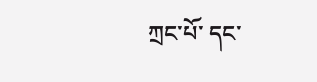ཀྲང་པོ་ དང་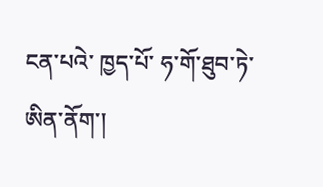ངན་པའེ་ ཁྱད་པོ་ ཧ་གོ་ཐུབ་ཏེ་ ཨིན་ནོག་།